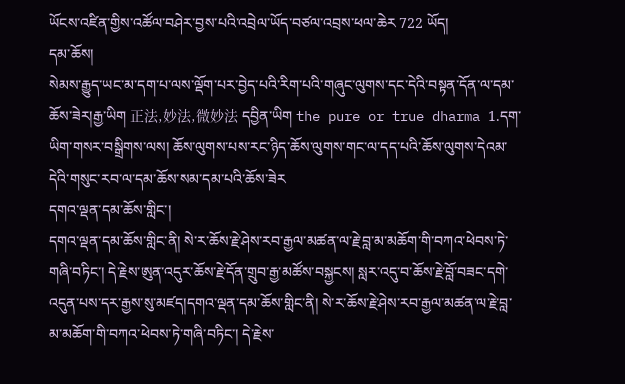ཡོངས་འཛིན་གྱིས་འཚོལ་བཤེར་བྱས་པའི་འབྲེལ་ཡོད་བཙལ་འབྲས་ཕལ་ཆེར 722 ཡོད།
དམ་ཆོས།
སེམས་རྒྱུད་ཡང་མ་དག་པ་ལས་ལྡོག་པར་བྱེད་པའི་རིག་པའི་གཞུང་ལུགས་དང་དེའི་བསྟན་དོན་ལ་དམ་ཆོས་ཟེར།རྒྱ་ཡིག 正法,妙法,微妙法 དབྱིན་ཡིག the pure or true dharma 1.དག་ཡིག་གསར་བསྒྲིགས་ལས། ཆོས་ལུགས་པས་རང་ཉིད་ཆོས་ལུགས་གང་ལ་དད་པའི་ཆོས་ལུགས་དེའམ་དེའི་གསུང་རབ་ལ་དམ་ཆོས་སམ་དམ་པའི་ཆོས་ཟེར
དགའ་ལྡན་དམ་ཆོས་གླིང་།
དགའ་ལྡན་དམ་ཆོས་གླིང་ནི། སེ་ར་ཆོས་རྗེ་ཤེས་རབ་རྒྱལ་མཚན་ལ་རྗེ་བླ་མ་མཆོག་གི་བཀའ་ཕེབས་ཏེ་གཞི་བཏིང་། དེ་རྗེས་ཨུན་འདུར་ཆོས་རྗེ་དོན་གྲུབ་རྒྱ་མཚོས་བསྐྱངས། སླར་འདུ་བ་ཆོས་རྗེ་བློ་བཟང་དགེ་འདུན་པས་དར་རྒྱས་སུ་མཛད།དགའ་ལྡན་དམ་ཆོས་གླིང་ནི། སེ་ར་ཆོས་རྗེ་ཤེས་རབ་རྒྱལ་མཚན་ལ་རྗེ་བླ་མ་མཆོག་གི་བཀའ་ཕེབས་ཏེ་གཞི་བཏིང་། དེ་རྗེས་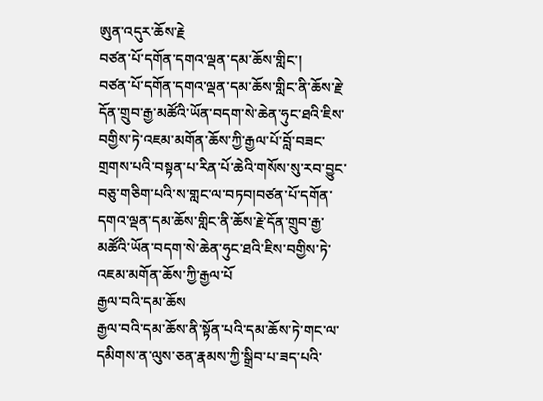ཨུན་འདུར་ཆོས་རྗེ
བཙན་པོ་དགོན་དགའ་ལྡན་དམ་ཆོས་གླིང་།
བཙན་པོ་དགོན་དགའ་ལྡན་དམ་ཆོས་གླིང་ནི་ཆོས་རྗེ་དོན་གྲུབ་རྒྱ་མཚོའི་ཡོན་བདག་སེ་ཆེན་ཧུང་ཐའི་ཇིས་བགྱིས་ཏེ་འཇམ་མགོན་ཆོས་ཀྱི་རྒྱལ་པོ་བློ་བཟང་གྲགས་པའི་བསྟན་པ་རིན་པོ་ཆེའི་གསོས་སུ་རབ་བྱུང་བཅུ་གཅིག་པའི་ས་གླང་ལ་བཏབ།བཙན་པོ་དགོན་དགའ་ལྡན་དམ་ཆོས་གླིང་ནི་ཆོས་རྗེ་དོན་གྲུབ་རྒྱ་མཚོའི་ཡོན་བདག་སེ་ཆེན་ཧུང་ཐའི་ཇིས་བགྱིས་ཏེ་འཇམ་མགོན་ཆོས་ཀྱི་རྒྱལ་པོ
རྒྱལ་བའི་དམ་ཆོས
རྒྱལ་བའི་དམ་ཆོས་ནི་སྟོན་པའི་དམ་ཆོས་ཏེ་གང་ལ་དམིགས་ན་ལུས་ཅན་རྣམས་ཀྱི་སྒྲིབ་པ་ཟད་པའི་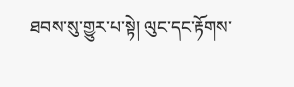ཐབས་སུ་གྱུར་པ་སྟེ། ལུང་དང་རྟོགས་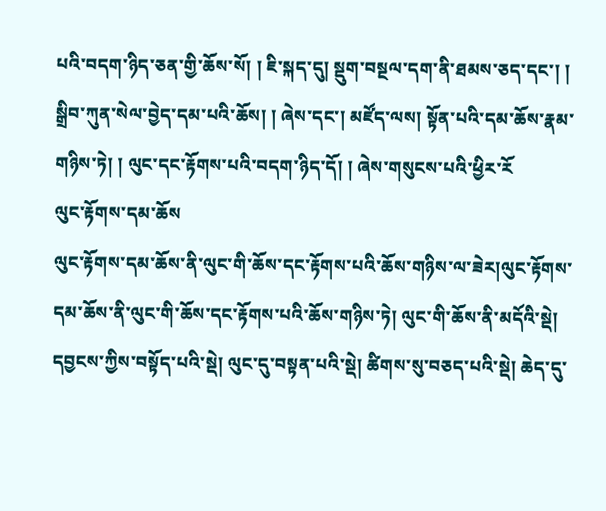པའི་བདག་ཉིད་ཅན་གྱི་ཆོས་སོ། ། ཇི་སྐད་དུ། སྡུག་བསྔལ་དག་ནི་ཐམས་ཅད་དང་། ། སྒྲིབ་ཀུན་སེལ་བྱེད་དམ་པའི་ཆོས། ། ཞེས་དང་། མཛོད་ལས། སྟོན་པའི་དམ་ཆོས་རྣམ་གཉིས་ཏེ། ། ལུང་དང་རྟོགས་པའི་བདག་ཉིད་དོ། ། ཞེས་གསུངས་པའི་ཕྱིར་རོ
ལུང་རྟོགས་དམ་ཆོས
ལུང་རྟོགས་དམ་ཆོས་ནི་ལུང་གི་ཆོས་དང་རྟོགས་པའི་ཆོས་གཉིས་ལ་ཟེར།ལུང་རྟོགས་དམ་ཆོས་ནི་ལུང་གི་ཆོས་དང་རྟོགས་པའི་ཆོས་གཉིས་ཏེ། ལུང་གི་ཆོས་ནི་མདོའི་སྡེ། དབྱངས་ཀྱིས་བསྟོད་པའི་སྡེ། ལུང་དུ་བསྟན་པའི་སྡེ། ཚིགས་སུ་བཅད་པའི་སྡེ། ཆེད་དུ་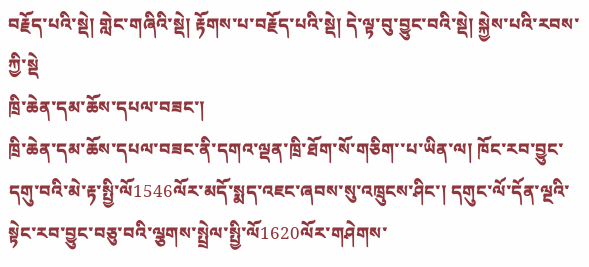བརྗོད་པའི་སྡེ། གླེང་གཞིའི་སྡེ། རྟོགས་པ་བརྗོད་པའི་སྡེ། དེ་ལྟ་བུ་བྱུང་བའི་སྡེ། སྐྱེས་པའི་རབས་ཀྱི་སྡེ
ཁྲི་ཆེན་དམ་ཆོས་དཔལ་བཟང་།
ཁྲི་ཆེན་དམ་ཆོས་དཔལ་བཟང་ནི་དགའ་ལྡན་ཁྲི་ཐོག་སོ་གཅིག་་པ་ཡིན་ལ། ཁོང་རབ་བྱུང་དགུ་བའི་མེ་རྟ་སྤྱི་ལོ1546ལོར་མདོ་སྨད་འཇང་ཞབས་སུ་འཁྲུངས་ཤིང་། དགུང་ལོ་དོན་ལྔའི་སྟེང་རབ་བྱུང་བཅུ་བའི་ལྕགས་སྤྲེལ་སྤྱི་ལོ1620ལོར་གཤེགས་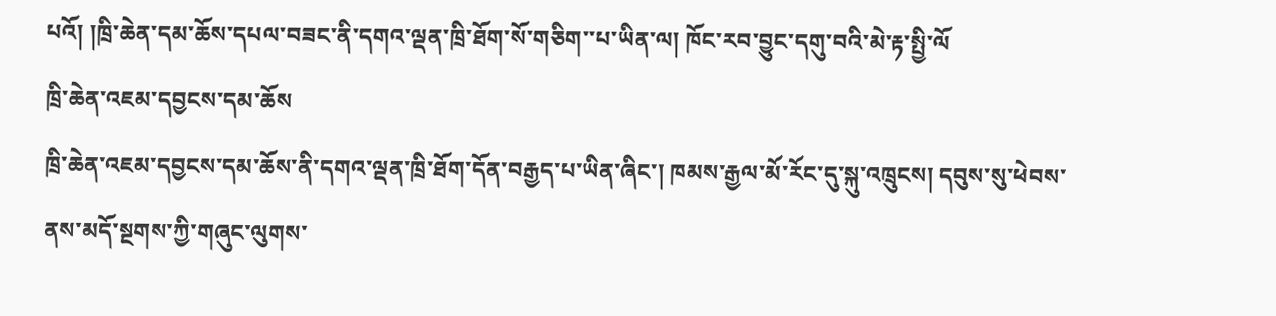པའོ། །ཁྲི་ཆེན་དམ་ཆོས་དཔལ་བཟང་ནི་དགའ་ལྡན་ཁྲི་ཐོག་སོ་གཅིག་་པ་ཡིན་ལ། ཁོང་རབ་བྱུང་དགུ་བའི་མེ་རྟ་སྤྱི་ལོ
ཁྲི་ཆེན་འཇམ་དབྱངས་དམ་ཆོས
ཁྲི་ཆེན་འཇམ་དབྱངས་དམ་ཆོས་ནི་དགའ་ལྡན་ཁྲི་ཐོག་དོན་བརྒྱད་པ་ཡིན་ཞིང་། ཁམས་རྒྱལ་མོ་རོང་དུ་སྐུ་འཁྲུངས། དབུས་སུ་ཕེབས་ནས་མདོ་སྔགས་ཀྱི་གཞུང་ལུགས་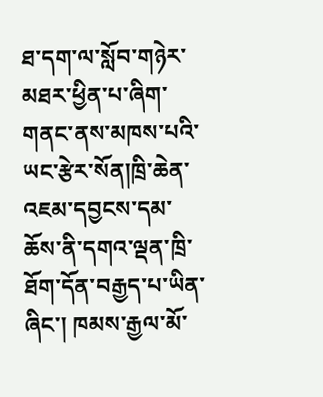ཐ་དག་ལ་སློབ་གཉེར་མཐར་ཕྱིན་པ་ཞིག་གནང་ནས་མཁས་པའི་ཡང་རྩེར་སོན།ཁྲི་ཆེན་འཇམ་དབྱངས་དམ་ཆོས་ནི་དགའ་ལྡན་ཁྲི་ཐོག་དོན་བརྒྱད་པ་ཡིན་ཞིང་། ཁམས་རྒྱལ་མོ་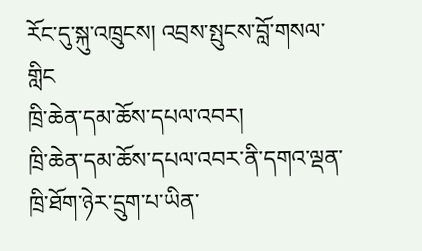རོང་དུ་སྐུ་འཁྲུངས། འབྲས་སྤུངས་བློ་གསལ་གླིང
ཁྲི་ཆེན་དམ་ཆོས་དཔལ་འབར།
ཁྲི་ཆེན་དམ་ཆོས་དཔལ་འབར་ནི་དགའ་ལྡན་ཁྲི་ཐོག་ཉེར་དྲུག་པ་ཡིན་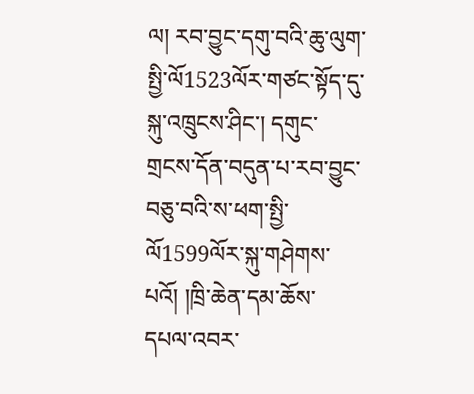ལ། རབ་བྱུང་དགུ་བའི་ཆུ་ལུག་སྤྱི་ལོ1523ལོར་གཙང་སྟོད་དུ་སྐུ་འཁྲུངས་ཤིང་། དགུང་གྲངས་དོན་བདུན་པ་རབ་བྱུང་བཅུ་བའི་ས་ཕག་སྤྱི་ལོ1599ལོར་སྐུ་གཤེགས་པའོ། །ཁྲི་ཆེན་དམ་ཆོས་དཔལ་འབར་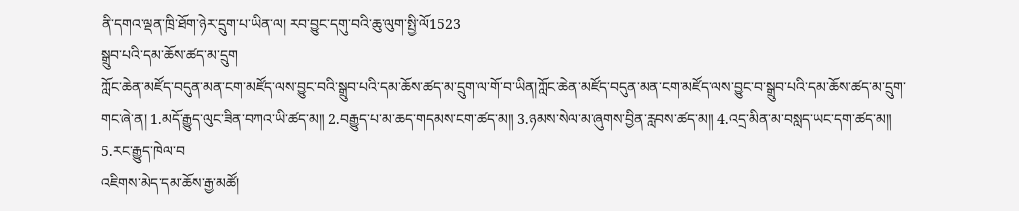ནི་དགའ་ལྡན་ཁྲི་ཐོག་ཉེར་དྲུག་པ་ཡིན་ལ། རབ་བྱུང་དགུ་བའི་ཆུ་ལུག་སྤྱི་ལོ1523
སྒྲུབ་པའི་དམ་ཆོས་ཚད་མ་དྲུག
ཀློང་ཆེན་མཛོད་བདུན་མན་ངག་མཛོད་ལས་བྱུང་བའི་སྒྲུབ་པའི་དམ་ཆོས་ཚད་མ་དྲུག་ལ་གོ་བ་ཡིན།ཀློང་ཆེན་མཛོད་བདུན་མན་ངག་མཛོད་ལས་བྱུང་བ་སྒྲུབ་པའི་དམ་ཆོས་ཚད་མ་དྲུག་གང་ཞེ་ན། 1.མདོ་རྒྱུད་ལུང་ཟིན་བཀའ་ཡི་ཚད་མ༎ 2.བརྒྱུད་པ་མ་ཆད་གདམས་ངག་ཚད་མ༎ 3.ཉམས་སེལ་མ་ཞུགས་བྱིན་རླབས་ཚད་མ༎ 4.འདྲ་མིན་མ་བསླད་ཡང་དག་ཚད་མ༎ 5.རང་རྒྱུད་ཁེལ་བ
འཇིགས་མེད་དམ་ཆོས་རྒྱ་མཚོ།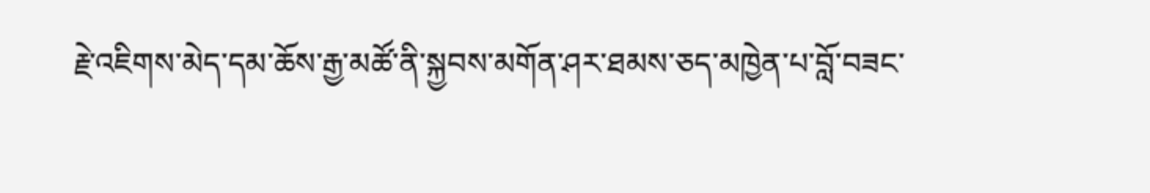རྗེ་འཇིགས་མེད་དམ་ཆོས་རྒྱ་མཚོ་ནི་སྐྱབས་མགོན་ཤར་ཐམས་ཅད་མཁྱེན་པ་བློ་བཟང་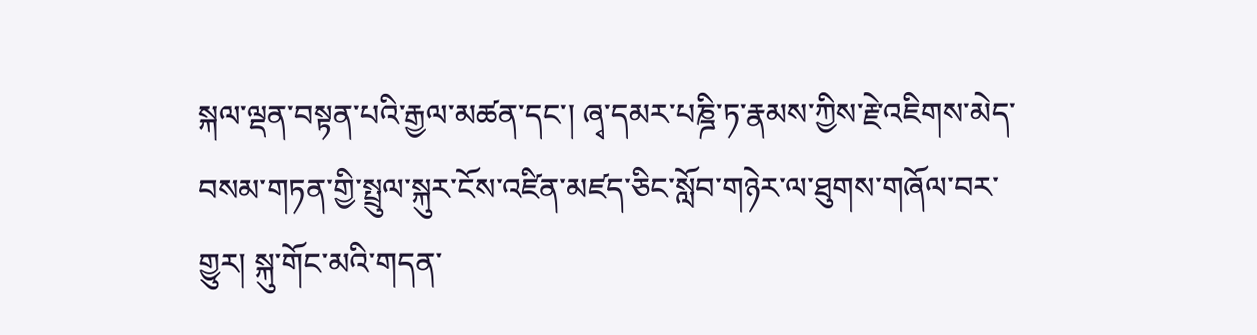སྐལ་ལྡན་བསྟན་པའི་རྒྱལ་མཚན་དང་། ཞྭ་དམར་པཎྜི་ཏ་རྣམས་ཀྱིས་རྗེ་འཇིགས་མེད་བསམ་གཏན་གྱི་སྤྲུལ་སྐུར་ངོས་འཛིན་མཛད་ཅིང་སློབ་གཉེར་ལ་ཐུགས་གཞོལ་བར་གྱུར། སྐུ་གོང་མའི་གདན་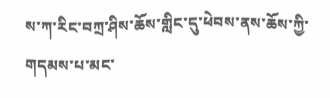ས་ཀ་རིང་བཀྲ་ཤིས་ཆོས་གླིང་དུ་ཕེབས་ནས་ཆོས་ཀྱི་གདམས་པ་མང་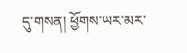དུ་གསན། ཕྱོགས་ཡར་མར་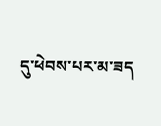དུ་ཕེབས་པར་མ་ཟད